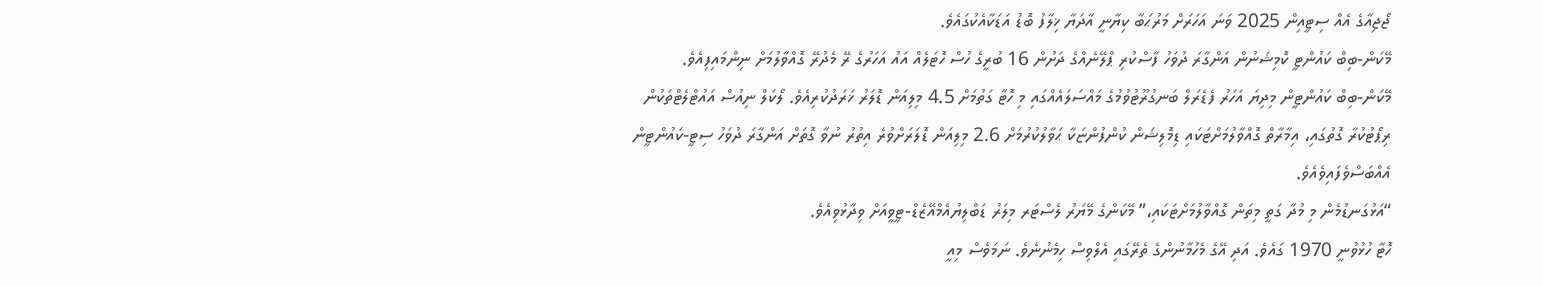ޖޯޖިއާގެ އެއް ސިޓީއިން 2025 ވަނަ އަހަރަށް މަރުޙަބާ ކިޔާނީ އާދަޔާ ޚިލާފު ބޮޑު އަޑަކާއެކުގައެވެ.
މޭކަން-ބިބް ކައުންޓީ ކޮމިޝަނުން އަންގާރަ ދުވަހު ފާސްކުރި ޕްލޭނެއްގެ ދަށުން 16 ބުރީގެ ހުސް ހޮޓަލެއް އައު އަހަރުގެ ރޭ މެދުރޭ ގޮއްވާލުމަށް ނިންމައިފިއެވެ.
މޭކަން-ބިބް ކައުންޓީން މިދިޔަ އަހަރު ފެޑެރަލް ބަނގުރޫޓުވުމުގެ މައްސަލައެއްގައި މި ހޮޓާ ގަތުމަށް 4.5 މިލިއަން ޑޮލަރު ޚަރަދުކުރިއެވެ. ލޯކަލް ނިއުސް އައުޓްލެޓްތަކުން ރިޕޯޓުކުރާ ގޮތުގައި، އިމާރާތް ގޮއްވާލުމަށްޓަކައި ޑިމޮލިޝަން ކުންފުންޏަކާ ޙަވާލުކުރުމަށް 2.6 މިލިއަން ޑޮލަރަށްވުރެ އިތުރު ނުވާ ގޮތަށް އަންގާރަ ދުވަހު ސިޓީ-ކައުންޓީން އެއްބަސްވެފައިވެއެވެ.
“އަޅުގަނޑުމެން މި މުދާ ގަތީ މިތަން ގޮއްވާލުމަށްޓަކައި،” މޭކަންގެ މޭޔަރު ލެސްޓަރ މިލަރު ޑަބްލިޔުއެމްއޭޒެޑް-ޓީވީއަށް ވިދާޅުވިއެވެ.
ހޮޓާ ހުޅުވުނީ 1970 ގައެވެ. އަދި އޭގެ މެހުމާނުންގެ ތެރޭގައި އެލްވިސް ހިމެނުނެވެ. ނަމަވެސް މިއީ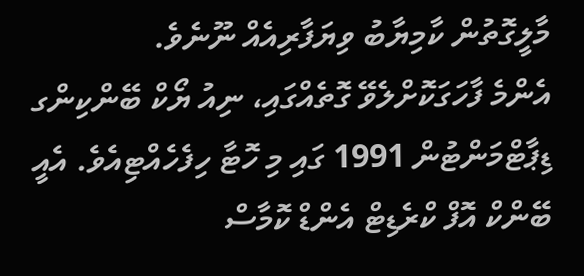މާލީގޮތުން ކާމިޔާބު ވިޔަފާރިއެއް ނޫނެވެ.
އެންމެ ފާހަގަކޮށްލެވޭ ގޮތެއްގައި، ނިއު ޔޯކް ބޭންކިންގ ޑިޕާޓްމަންޓުން 1991 ގައި މި ހޮޓާ ހިފެހެއްޓިއެވެ. އެއީ ބޭންކް އޮފް ކްރެޑިޓް އެންޑް ކޮމާސް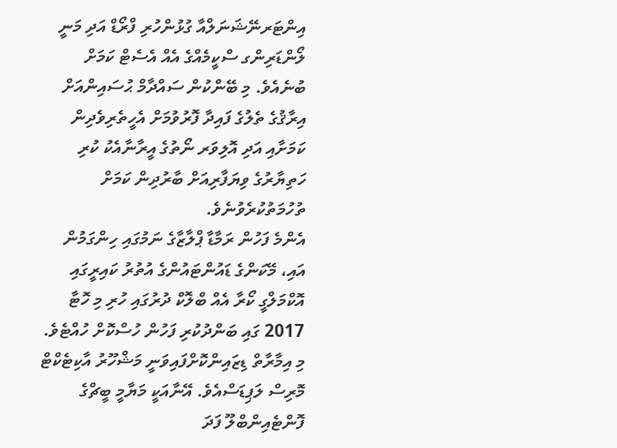އިންޓަރނޭޝަނަލްއާ ގުޅުންހުރި ފްރޯޑް އަދި މަނީ ލޯންޑަރިންގ ސްކީމެއްގެ އެއް އެސެޓް ކަމަށް ބުނެއެވެ. މި ބޭންކުން ސައްދާމް ޙުސައިންއަށް އިރާޤުގެ ތެލުގެ ފައިދާ ފޮރުވުމަށް އެހީތެރިވެދިން ކަމަށާއި އަދި އޮލިވަރ ނޯތުގެ އީރާނާއެކު ކުރި ހަތިޔާރުގެ ވިޔަފާރިއަށް ބާރުދިން ކަމަށް ތުހުމަތުކުރެވުނެވެ.
އެންމެ ފަހުން ރަމާޑާ ޕްލާޒާގެ ނަމުގައި ހިންގަމުން އައި، މޭކަންގެ ޑައުންޓައުންގެ އުތުރު ކައިރީގައި އޮކްމަލްގީ ކޯރާ އެއް ބްލޮކް ދުރުގައި ހުރި މި ހޮޓާ 2017 ގައި ބަންދުކުރި ފަހުން ހުސްކޮށް ހުއްޓެވެ.
މި އިމާރާތް ޑިޒައިންކޮށްފައިވަނީ މަޝްހޫރު އާކިޓެކްޓް މޮރިސް ލަޕިޑަސްއެވެ. އޭނާއަކީ މަޔާމީ ބީޗްގެ ފޮންޓެއިންބްލޫ ފަދަ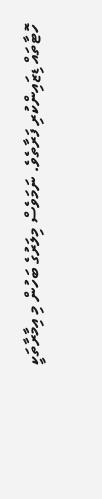ހޮޓާތައް ޑިޒައިންކުރި ފަރާތެވެ. ނަމަވެސް މިލަރުގެ ބަހުން މި އިމާރާތަކީ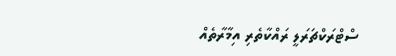ސްޓްރަކްޗަރަލީ ރައްކާތެރި އިމާރާތެއް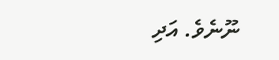ނޫނެވެ. އަދި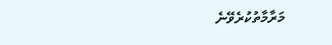މަރާމާތުކުރެވޭނެ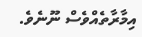އިމާރާތެއްވެސް ނޫނެވެ.